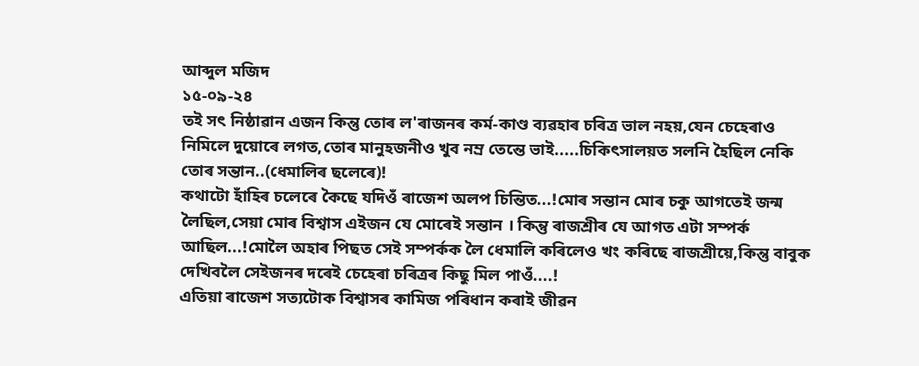আব্দুল মজিদ
১৫-০৯-২৪
তই সৎ নিষ্ঠাৱান এজন কিন্তু তোৰ ল'ৰাজনৰ কৰ্ম-কাণ্ড ব্যৱহাৰ চৰিত্ৰ ভাল নহয়,যেন চেহেৰাও নিমিলে দুয়োৰে লগত,তোৰ মানুহজনীও খুব নম্ৰ তেন্তে ভাই.....চিকিৎসালয়ত সলনি হৈছিল নেকি তোৰ সন্তান..(ধেমালিৰ ছলেৰে)!
কথাটো হাঁহিৰ চলেৰে কৈছে যদিওঁ ৰাজেশ অলপ চিন্তিত...!মোৰ সন্তান মোৰ চকু আগতেই জন্ম লৈছিল,সেয়া মোৰ বিশ্বাস এইজন যে মোৰেই সন্তান । কিন্তু ৰাজশ্ৰীৰ যে আগত এটা সম্পৰ্ক আছিল...!মোলৈ অহাৰ পিছত সেই সম্পৰ্কক লৈ ধেমালি কৰিলেও খং কৰিছে ৰাজশ্ৰীয়ে,কিন্তু বাবুক দেখিবলৈ সেইজনৰ দৰেই চেহেৰা চৰিত্ৰৰ কিছু মিল পাওঁ....!
এতিয়া ৰাজেশ সত্যটোক বিশ্বাসৰ কামিজ পৰিধান কৰাই জীৱন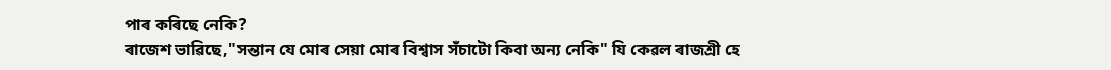পাৰ কৰিছে নেকি?
ৰাজেশ ভাৱিছে,"সন্তান যে মোৰ সেয়া মোৰ বিশ্বাস সঁচাটো কিবা অন্য নেকি" যি কেৱল ৰাজশ্ৰী হে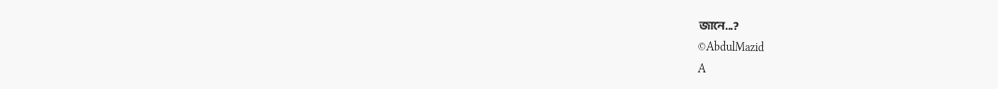জানে...?
©AbdulMazid
A